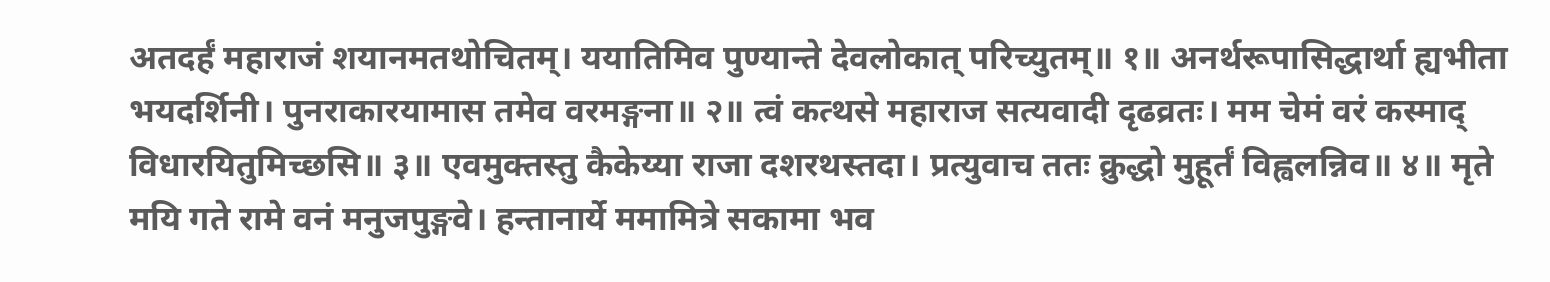अतदर्हं महाराजं शयानमतथोचितम्। ययातिमिव पुण्यान्ते देवलोकात् परिच्युतम्॥ १॥ अनर्थरूपासिद्धार्था ह्यभीता भयदर्शिनी। पुनराकारयामास तमेव वरमङ्गना॥ २॥ त्वं कत्थसे महाराज सत्यवादी दृढव्रतः। मम चेमं वरं कस्माद् विधारयितुमिच्छसि॥ ३॥ एवमुक्तस्तु कैकेय्या राजा दशरथस्तदा। प्रत्युवाच ततः क्रुद्धो मुहूर्तं विह्वलन्निव॥ ४॥ मृते मयि गते रामे वनं मनुजपुङ्गवे। हन्तानार्ये ममामित्रे सकामा भव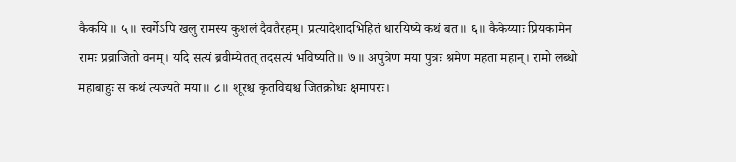कैकयि॥ ५॥ स्वर्गेऽपि खलु रामस्य कुशलं दैवतैरहम्। प्रत्यादेशादभिहितं धारयिष्ये कथं बत॥ ६॥ कैकेय्याः प्रियकामेन रामः प्रव्राजितो वनम्। यदि सत्यं ब्रवीम्येतत् तदसत्यं भविष्यति॥ ७॥ अपुत्रेण मया पुत्रः श्रमेण महता महान्। रामो लब्धो महाबाहुः स कथं त्यज्यते मया॥ ८॥ शूरश्च कृतविद्यश्च जितक्रोधः क्षमापरः।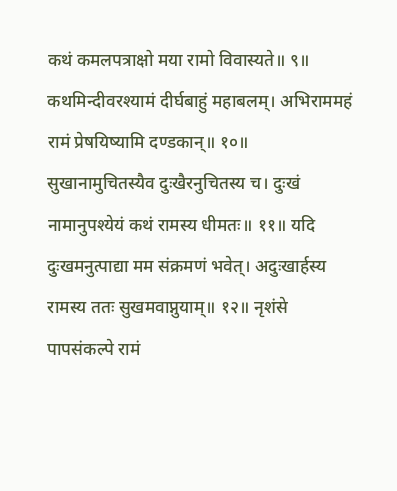कथं कमलपत्राक्षो मया रामो विवास्यते॥ ९॥ कथमिन्दीवरश्यामं दीर्घबाहुं महाबलम्। अभिराममहं रामं प्रेषयिष्यामि दण्डकान्॥ १०॥ सुखानामुचितस्यैव दुःखैरनुचितस्य च। दुःखं नामानुपश्येयं कथं रामस्य धीमतः॥ ११॥ यदि दुःखमनुत्पाद्या मम संक्रमणं भवेत्। अदुःखार्हस्य रामस्य ततः सुखमवाप्नुयाम्॥ १२॥ नृशंसे पापसंकल्पे रामं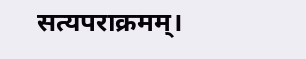सत्यपराक्रमम्।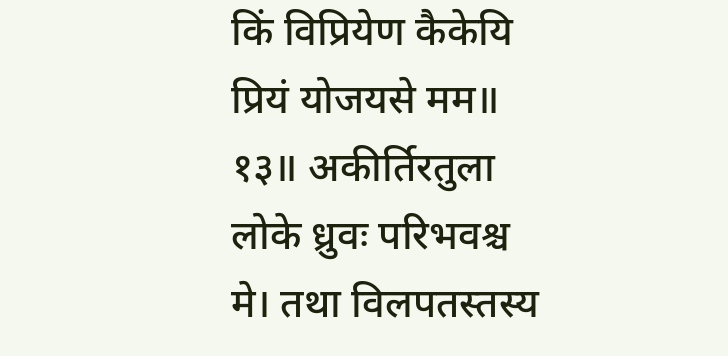किं विप्रियेण कैकेयि प्रियं योजयसे मम॥ १३॥ अकीर्तिरतुला लोके ध्रुवः परिभवश्च मे। तथा विलपतस्तस्य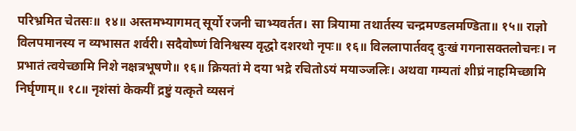परिभ्रमित चेतसः॥ १४॥ अस्तमभ्यागमत् सूर्यो रजनी चाभ्यवर्तत। सा त्रियामा तथार्तस्य चन्द्रमण्डलमण्डिता॥ १५॥ राज्ञो विलपमानस्य न व्यभासत शर्वरी। सदैवोष्णं विनिश्वस्य वृद्धो दशरथो नृपः॥ १६॥ विललापार्तवद् दुःखं गगनासक्तलोचनः। न प्रभातं त्वयेच्छामि निशे नक्षत्रभूषणे॥ १६॥ क्रियतां मे दया भद्रे रचितोऽयं मयाञ्जलिः। अथवा गम्यतां शीघ्रं नाहमिच्छामि निर्घृणाम्॥ १८॥ नृशंसां केकयीं द्रष्टुं यत्कृते व्यसनं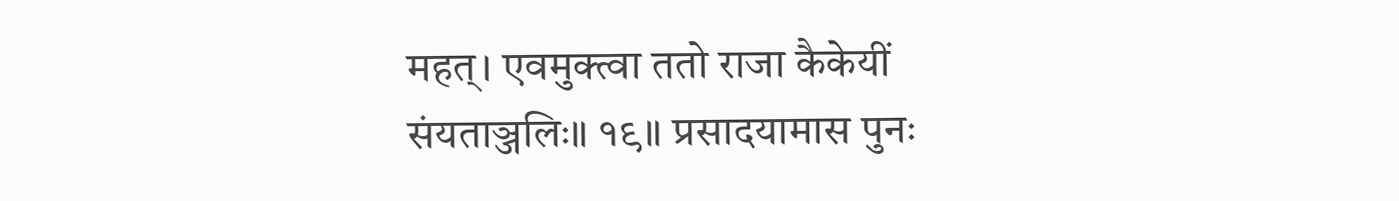महत्। एवमुक्त्वा ततो राजा कैकेयीं संयताञ्जलिः॥ १९॥ प्रसादयामास पुनः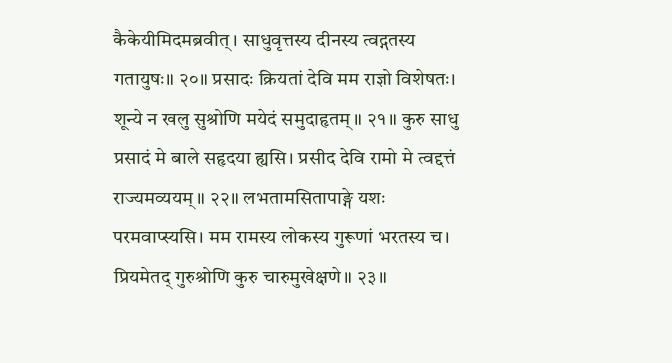कैकेयीमिदमब्रवीत्। साधुवृत्तस्य दीनस्य त्वद्गतस्य गतायुषः॥ २०॥ प्रसादः क्रियतां देवि मम राज्ञो विशेषतः। शून्ये न खलु सुश्रोणि मयेदं समुदाहृतम्॥ २१॥ कुरु साधु प्रसादं मे बाले सहृदया ह्यसि। प्रसीद देवि रामो मे त्वद्दत्तं राज्यमव्ययम्॥ २२॥ लभतामसितापाङ्गे यशः परमवाप्स्यसि। मम रामस्य लोकस्य गुरूणां भरतस्य च। प्रियमेतद् गुरुश्रोणि कुरु चारुमुखेक्षणे॥ २३॥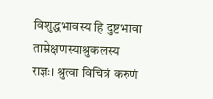विशुद्धभावस्य हि दुष्टभावा ताम्रेक्षणस्याश्रुकलस्य राज्ञः। श्रुत्वा विचित्रं करुणं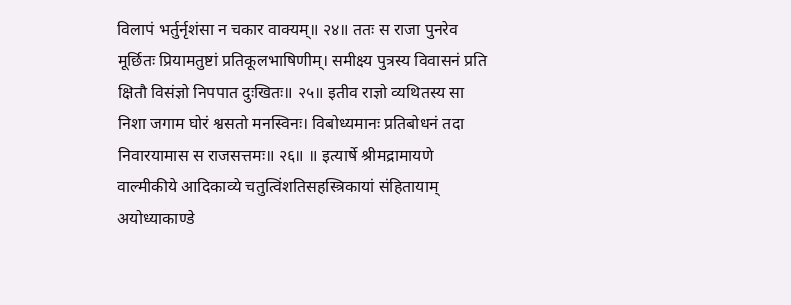विलापं भर्तुर्नृशंसा न चकार वाक्यम्॥ २४॥ ततः स राजा पुनरेव मूर्छितः प्रियामतुष्टां प्रतिकूलभाषिणीम्। समीक्ष्य पुत्रस्य विवासनं प्रति क्षितौ विसंज्ञो निपपात दुःखितः॥ २५॥ इतीव राज्ञो व्यथितस्य सा निशा जगाम घोरं श्वसतो मनस्विनः। विबोध्यमानः प्रतिबोधनं तदा निवारयामास स राजसत्तमः॥ २६॥ ॥ इत्यार्षे श्रीमद्रामायणे वाल्मीकीये आदिकाव्ये चतुत्विंशतिसहस्त्रिकायां संहितायाम् अयोध्याकाण्डे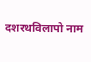दशरथविलापो नाम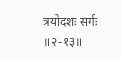त्रयोदशः सर्गः ॥२-१३॥